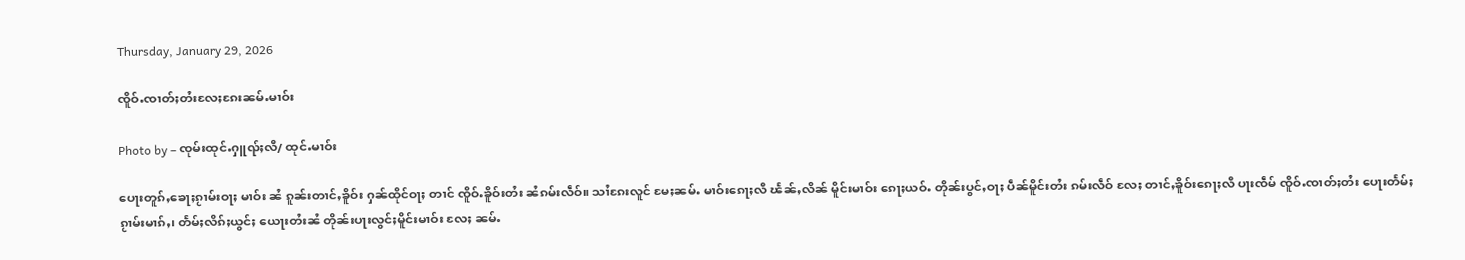Thursday, January 29, 2026

ၸိူဝ်ႉၸၢတ်ႈတႆးလႄႈၵႄးၼမ်ႉမၢဝ်း

Photo by – ၸုမ်းထုင်ႉႁူၺ်ႈလီ/ ထုင်ႉမၢဝ်း

ပေႃးတူၵ်ႇၶေႃႈၵႂၢမ်းဝႃႈ မၢဝ်း ၼႆ ၵူၼ်းတၢင်ႇၶိူဝ်း ႁၼ်ထိုင်ဝႃႈ တၢင် ၸိူဝ်ႉၶိူဝ်းတႆး ၼႆၵမ်းလဵဝ်။ သၢႆၵႄးလူင် မႄႈၼမ်ႉ မၢဝ်းၵေႃႈလီ ၽႅၼ်ႇလိၼ် မိူင်းမၢဝ်း ၵေႃႈယဝ်ႉ တိုၼ်းပွင်ႇဝႃႈ ပဵၼ်မိူင်းတႆး ၵမ်းလဵဝ် လႄႈ တၢင်ႇၶိူဝ်းၵေႃႈလီ ပႃးၸဵမ် ၸိူဝ်ႉၸၢတ်ႈတႆး ပေႃးတႅမ်ႈၵႂၢမ်းမၢၵ်ႇ၊ တႅမ်ႈလိၵ်ႈယွင်ႈ ယေႃးတႆးၼႆ တိုၼ်းပႃးလွင်ႈမိူင်းမၢဝ်း လႄႈ ၼမ်ႉ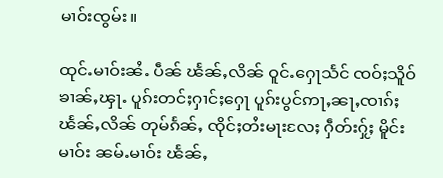မၢဝ်းၸွမ်း။

ထုင်ႉမၢဝ်းၼႆႉ ပဵၼ် ၽႅၼ်ႇလိၼ် ဝူင်ႉႁေႃသႅင် ၸဝ်ႈသိူဝ်ၶၢၼ်ႇၾႃႉ ပူၵ်းတင်ႈႁၢင်ႈႁေႃ ပူၵ်းပွင်ဢႃႇၼႃႇၸၢၵ်ႈ ၽႅၼ်ႇလိၼ် တုမ်ၵႅၼ်ႇ ၸိုင်ႈတႆးမႃးလႄႈ ႁဵတ်းႁႂ်ႈ မိူင်းမၢဝ်း ၼမ်ႉမၢဝ်း ၽႅၼ်ႇ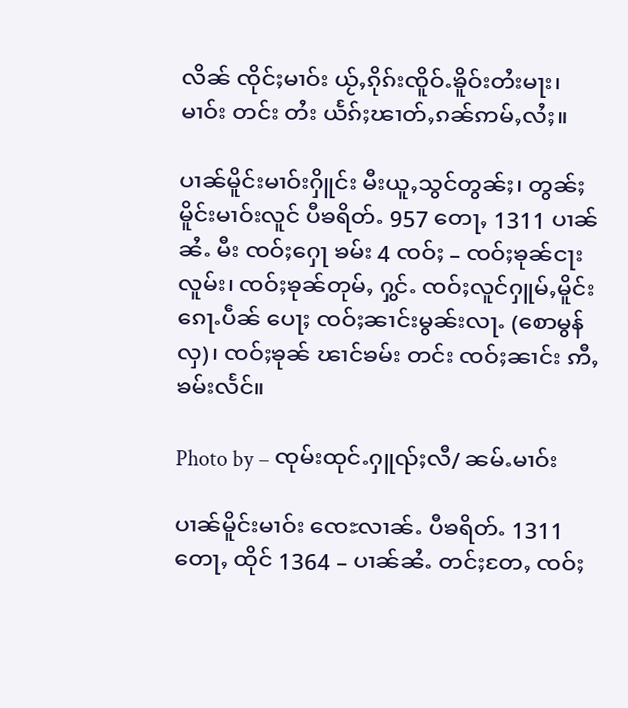လိၼ် ၸိုင်ႈမၢဝ်း ယႂ်ႇၵိုၵ်းၸိူဝ်ႉၶိူဝ်းတႆးမႃး၊ မၢဝ်း တင်း တႆး ယႅၵ်ႈၽၢတ်ႇၵၼ်ဢမ်ႇလႆႈ။

ပၢၼ်မိူင်းမၢဝ်းႁိူင်း မီးယူႇသွင်တွၼ်ႈ၊ တွၼ်ႈမိူင်းမၢဝ်းလူင် ပီၶရိတ်ႉ 957 တေႃႇ 1311 ပၢၼ်ၼႆႉ မီး ၸဝ်ႈႁေႃ ၶမ်း 4 ၸဝ်ႈ – ၸဝ်ႈၶုၼ်ငႃးလူမ်း၊ ၸဝ်ႈၶုၼ်တုမ်ႇ ႁွင်ႉ ၸဝ်ႈလူင်ႁူမ်ႇမိူင်း ၵေႃႉပဵၼ် ပေႃႈ ၸဝ်ႈၼၢင်းမွၼ်းလႃႉ (စောမွန်လှ)၊ ၸဝ်ႈၶုၼ် ၽၢင်ၶမ်း တင်း ၸဝ်ႈၼၢင်း ဢီႇၶမ်းလႅင်။

Photo by – ၸုမ်းထုင်ႉႁူၺ်ႈလီ/ ၼမ်ႉမၢဝ်း

ပၢၼ်မိူင်းမၢဝ်း ၸေႊလၢၼ်ႉ ပီၶရိတ်ႉ 1311 တေႃႇ ထိုင် 1364 – ပၢၼ်ၼႆႉ တင်ႈတႄႇ ၸဝ်ႈ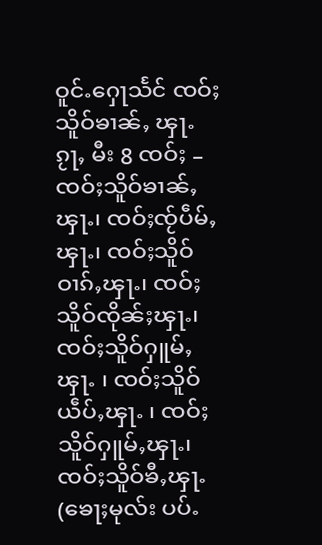ဝူင်ႉႁေႃသႅင် ၸဝ်ႈသိူဝ်ၶၢၼ်ႇ ၾႃႉၵႂႃႇ မီး 8 ၸဝ်ႈ – ၸဝ်ႈသိူဝ်ၶၢၼ်ႇၾႃႉ၊ ၸဝ်ႈၸႂ်ပဵမ်ႇၾႃႉ၊ ၸဝ်ႈသိူဝ်ဝၢၵ်ႇၾႃႉ၊ ၸဝ်ႈသိူဝ်ၸိုၼ်ႈၾႃႉ၊ ၸဝ်ႈသိူဝ်ႁူမ်ႇၾႃႉ ၊ ၸဝ်ႈသိူဝ်ယဵပ်ႇၾႃႉ ၊ ၸဝ်ႈသိူဝ်ႁူမ်ႇၾႃႉ၊ ၸဝ်ႈသိူဝ်ၶီႇၾႃႉ (ၶေႃႈမုလ်း ပပ်ႉ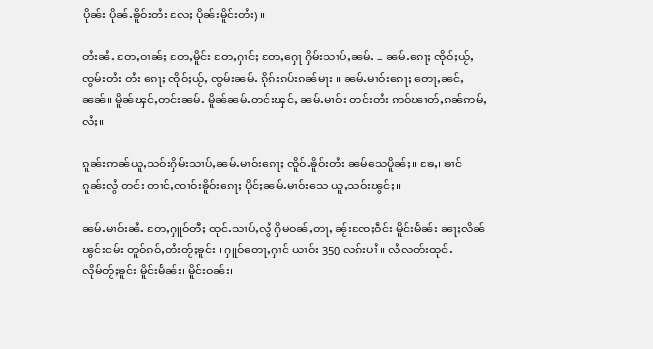ပိုၼ်း ပိုၼ်ႉၶိူဝ်းတႆး လႄႈ ပိုၼ်းမိူင်းတႆး) ။

တႆးၼႆႉ တႄႇဝၢၼ်ႈ တႄႇမိူင်း တႄႇႁၢင်ႈ တႄႇႁေႃ ႁိမ်းသၢပ်ႇၼမ်ႉ – ၼမ်ႉၵေႃႈ ၸိုဝ်ႈယႂ်ႇၸွမ်းတႆး တႆး ၵေႃႈ ၸိုဝ်ႈယႂ်ႇ ၸွမ်းၼမ်ႉ ၵိုၵ်းၵပ်းၵၼ်မႃး ။ ၼမ်ႉမၢဝ်းၵေႃႈ တေႃႇၼင်ႇၼၼ်။ မိူၼ်ၾင်ႇတင်းၼမ်ႉ မိူၼ်ၼမ်ႉတင်းၾင်ႇ ၼမ်ႉမၢဝ်း တင်းတႆး ဢဝ်ၽၢတ်ႇၵၼ်ဢမ်ႇလႆႈ။

ၵူၼ်းဢၼ်ယူႇသဝ်းႁိမ်းသၢပ်ႇၼမ်ႉမၢဝ်းၵေႃႈ ၸိူဝ်ႉၶိူဝ်းတႆး ၼမ်သေပိူၼ်ႈ။ ၶႄႇ၊ ၶၢင် ၵူၼ်းလွႆ တင်း တၢင်ႇၸၢဝ်းၶိူဝ်းၵေႃႈ ပိုင်ႈၼမ်ႉမၢဝ်းသေ ယူႇသဝ်းၽွင်ႈ။

ၼမ်ႉမၢဝ်းၼႆႉ တႄႇႁူဝ်တီႈ ထုင်ႉသၢပ်ႇလွႆ ႁိမဝၼ်ႇတႃႇ ၼႂ်းၸႄႈဝဵင်း မိူင်းမႅၼ်း ၼႃႈလိၼ်ၽွင်းငမ်း တူဝ်ၵဝ်ႇတႆးတႂ်ႈၶူင်း ၊ ႁူဝ်တေႃႇႁၢင် ယၢဝ်း 350 လၵ်းပၢႆ ။ လႆလတ်းထုင်ႉလိုမ်တႂ်ႈၶူင်း မိူင်းမႅၼ်း၊ မိူင်းဝၼ်း၊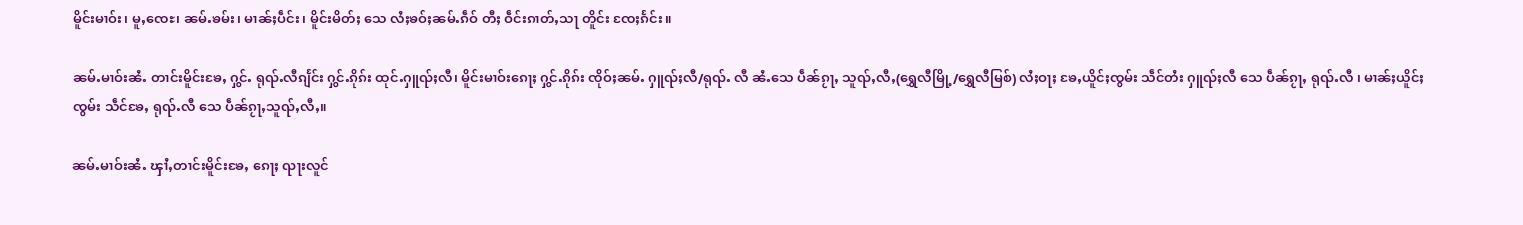မိူင်းမၢဝ်း၊ မူႇၸေႊ၊ ၼမ်ႉၶမ်း၊ မၢၼ်ႈပဵင်း၊ မိူင်းမိတ်ႈ သေ လႆႈၶဝ်ႈၼမ်ႉၵဵဝ် တီႈ ဝဵင်းၵၢတ်ႇသႃ တိူင်း ၸႄႈၵႅင်း။

ၼမ်ႉမၢဝ်းၼႆႉ တၢင်းမိူင်းၶႄႇ ႁွင်ႉ ရုၺ်ႉလီၵျႅင်း ႁွင်ႉၵိုၵ်း ထုင်ႉႁူၺ်ႈလီ၊ မိူင်းမၢဝ်းၵေႃႈ ႁွင်ႉၵိုၵ်း ၸိုဝ်ႈၼမ်ႉ ႁူၺ်ႈလီ/ရုၺ်ႉ လီ ၼႆႉသေ ပဵၼ်ၵႂႃႇ သူၺ်ႇလီႇ(ရွှေလီမြို့/ရွှေလီမြစ်) လႆႈဝႃႈ ၶႄႇယိူင်ႈၸွမ်း သဵင်တႆး ႁူၺ်ႈလီ သေ ပဵၼ်ၵႂႃႇ ရုၺ်ႉလီ ၊ မၢၼ်ႈယိူင်ႈၸွမ်း သဵင်ၶႄႇ ရုၺ်ႉလီ သေ ပဵၼ်ၵႂႃႇသူၺ်ႇလီႇ။

ၼမ်ႉမၢဝ်းၼႆႉ ၾၢႆႇတၢင်းမိူင်းၶႄႇ ၵေႃႈ ၺႃးလူင်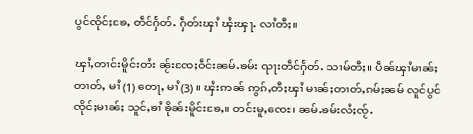ပွင်ၸိုင်ႈၶႄႇ တဵင်ႁႅတ်ႉ ႁဵတ်းၾၢႆ ၾႆးၾႃႉ လၢႆတီႈ။

ၾၢႆႇတၢင်းမိူင်းတႆး ၼႂ်းၸႄႈဝဵင်းၼမ်ႉၶမ်း ၺႃးတဵင်ႁႅတ်ႉ သၢမ်တီႈ။ ပဵၼ်ၾၢႆမၢၼ်ႈတၢတ်ႇ မၢႆ (1) တေႃႇ မၢႆ (3) ။ ၾႆးဢၼ် ဢွၵ်ႇတီႈၾၢႆ မၢၼ်ႈတၢတ်ႇၵမ်ႈၼမ် လူင်ပွင်ၸိုင်ႈမၢၼ်ႈ သူင်ႇၶၢႆ ၶိုၼ်းမိူင်းၶႄႇ။ တင်းမူႇၸေႊ၊ ၼမ်ႉၶမ်းလႆႈၸႂ်ႉ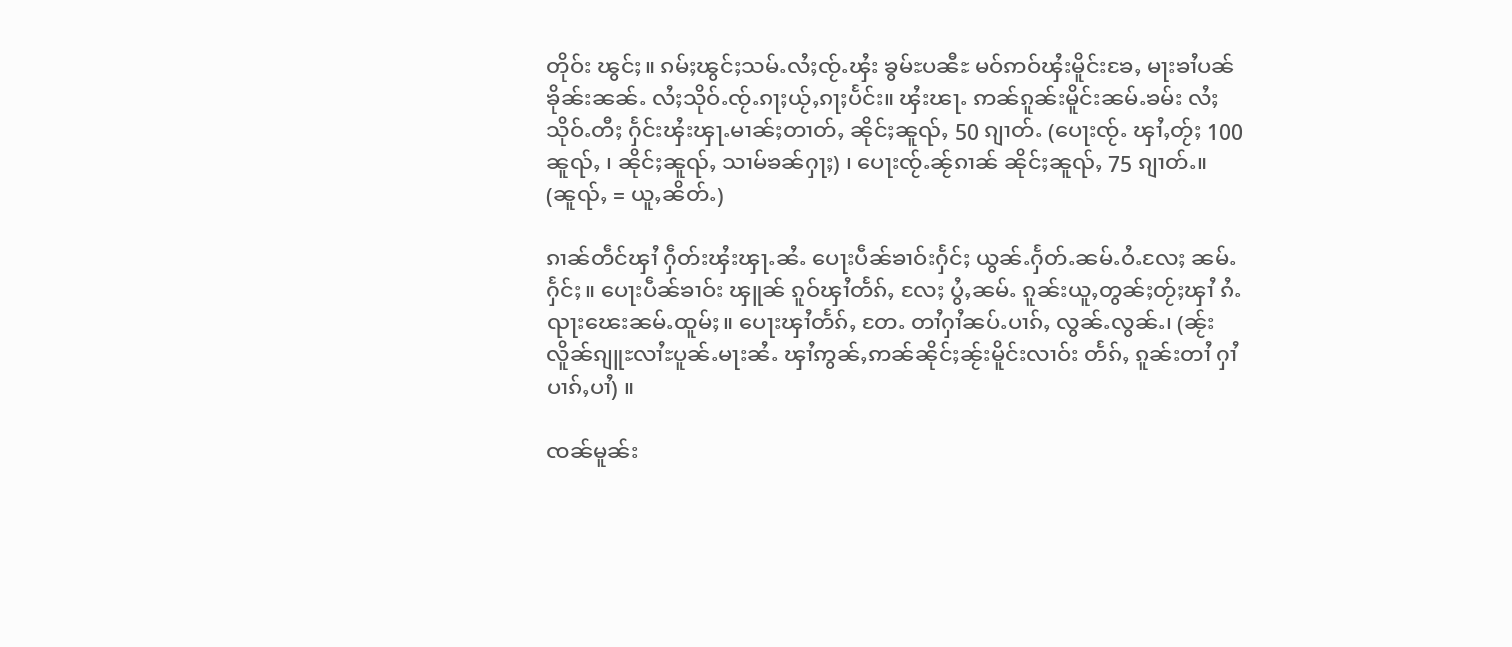တိုဝ်း ၽွင်ႈ။ ၵမ်ႈၽွင်ႈသမ်ႉလႆႈၸႂ်ႉၾႆး ၶွမ်ႊပၼီႊ မဝ်ဢဝ်ၾႆးမိူင်းၶႄႇ မႃးၶၢႆပၼ်ၶိုၼ်းၼၼ်ႉ လႆႈသိုဝ်ႉၸႂ်ႉၵႃႈယႂ်ႇၵႃႈပႅင်း။ ၾႆးၽႃႉ ဢၼ်ၵူၼ်းမိူင်းၼမ်ႉၶမ်း လႆႈသိုဝ်ႉတီႈ ႁႅင်းၾႆးၾႃႉမၢၼ်ႈတၢတ်ႇ ၼိုင်ႈၼူၺ်ႇ 50 ၵျၢတ်ႉ (ပေႃးၸႂ်ႉ ၾၢႆႇတႂ်ႈ 100 ၼူၺ်ႇ ၊ ၼိုင်ႈၼူၺ်ႇ သၢမ်ၶၼ်ႁႃႈ) ၊ ပေႃးၸႂ်ႉၼႂ်ၵၢၼ် ၼိုင်ႈၼူၺ်ႇ 75 ၵျၢတ်ႉ။ (ၼူၺ်ႇ = ယူႇၼိတ်ႉ)

ၵၢၼ်တဵင်ၾၢႆ ႁဵတ်းၾႆးၾႃႉၼႆႉ ပေႃးပဵၼ်ၶၢဝ်းႁႅင်ႈ ယွၼ်ႉႁႅတ်ႉၼမ်ႉဝႆႉလႄႈ ၼမ်ႉႁႅင်ႈ။ ပေႃးပဵၼ်ၶၢဝ်း ၾူၼ် ၵူဝ်ၾၢႆတႅၵ်ႇ လႄႈ ပွႆႇၼမ်ႉ ၵူၼ်းယူႇတွၼ်ႈတႂ်ႈၾၢႆ ၵႆႉၺႃးၽေးၼမ်ႉထူမ်ႈ။ ပေႃးၾၢႆတႅၵ်ႇ တႄႉ တၢႆႁၢႆၼပ်ႉပၢၵ်ႇ လွၼ်ႉလွၼ်ႉ၊ (ၼႂ်း လိူၼ်ၵျူႊလၢႆႊပူၼ်ႉမႃးၼႆႉ ၾၢႆဢွၼ်ႇဢၼ်ၼိုင်ႈၼႂ်းမိူင်းလၢဝ်း တႅၵ်ႇ ၵူၼ်းတၢႆ ႁၢႆ ပၢၵ်ႇပၢႆ) ။

ၸၼ်မူၼ်း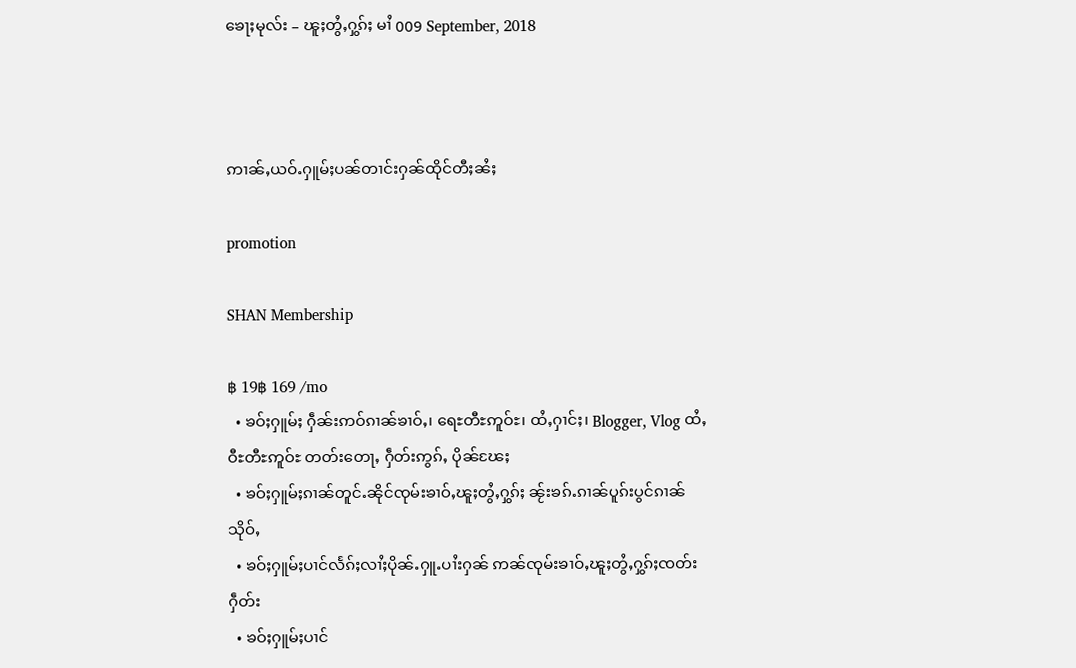ၶေႃႈမုလ်း – ၽူႈတွႆႇႁွၵ်ႈ မၢႆ 009 September, 2018



ဢၢၼ်ႇယဝ်ႉႁူမ်ႈပၼ်တၢင်းႁၼ်ထိုင်တီႈၼႆႈ

promotion

SHAN Membership

฿ 19฿ 169 /mo
  • ၶဝ်ႈႁူမ်ႈ ႁဵၼ်းဢဝ်ၵၢၼ်ၶၢဝ်ႇ၊ ရေႊတီႊဢူဝ်ႊ၊ ထႆႇႁၢင်ႈ၊ Blogger, Vlog ထႆႇဝီႊတီႊဢူဝ်ႊ တတ်းတေႃႇ ႁဵတ်းဢွၵ်ႇ ပိုၼ်ၽႄႈ
  • ၶဝ်ႈႁူမ်ႈၵၢၼ်တူင်ႉၼိုင်ၸုမ်းၶၢဝ်ႇၽူႈတွႆႇႁွၵ်ႈ ၼႂ်းၶၵ်ႉၵၢၼ်ပူၵ်းပွင်ၵၢၼ်သိုဝ်ႇ
  • ၶဝ်ႈႁူမ်ႈပၢင်လႅၵ်ႈလၢႆႈပိုၼ်ႉႁူႉပၢႆးႁၼ် ဢၼ်ၸုမ်းၶၢဝ်ႇၽူႈတွႆႇႁွၵ်ႈၸတ်းႁဵတ်း
  • ၶဝ်ႈႁူမ်ႈပၢင်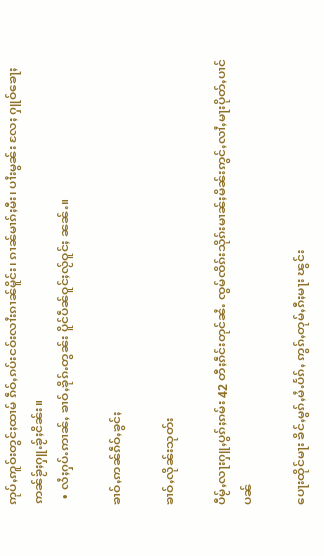ဢုပ်ႇဢူဝ်းတွင်ႈထၢမ် ၵဵဝ်ႇၵပ်းငဝ်းလၢႆးၵၢၼ်မိူင်း၊ ၵၢၼ်မၢၵ်ႈမီး၊ ပၢႆးမွၼ်း လႄႈ ႁူဝ်ၶေႃႈ ဢၼ်ၶႂ်ႈႁူႉၶႂ်ႈငိၼ်း။
  • လႆႈႁပ်ႉဢၢၼ်ႇ ၶၢဝ်ႇၶိုၵ်ႉတွၼ်း ပိူင်ပဵၼ်ဝူင်ႈလႂ်ဝူင်ႈ ၼၼ်ႉ။

ၶၢဝ်ႇဢၼ်ၵဵဝ်ႇၶွင်ႈ

ၶၢဝ်ႇလိုၼ်းသုတ်း

ပီမႂ်ႇလႃးႁူႇပွၵ်ႈၵမ်း 42 တီႈၵဵင်းတုင်ၼႆႉ ၸွမ်ၸိၵ်းသိုၵ်းမၢၼ်ႈမိၼ်းဢွင်ႇလၢႆႇမႃးပိုတ်ႇပၢင်ပၼ်

ပေႃးထိုင်မႃး ၶိင်ႇမွၵ်ႇမႆႉပႅၵ်ႇ ဢွၵ်ႇတုမ်ႇၵီႈမႃး ၽွင်း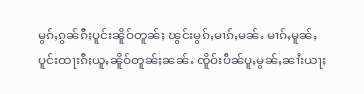မွၵ်ႇၵွၼ်ၵီႈပူင်းၼိူဝ်တူၼ်ႈ ၽွင်းမွၵ်ႇမၢၵ်ႇမၼ်ႉ မၢၵ်ႇမူၼ်ႇပူင်းထႃးၵီႈယူႇၼိူဝ်တူၼ်ႈၼၼ်ႉ ၸိူဝ်းပဵၼ်ပူႇမွၼ်ႇၼၢႆးယႃႈ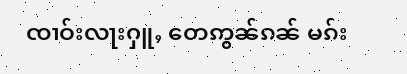ၸၢဝ်းလႃးႁူႇ တေဢွၼ်ၵၼ် မၵ်း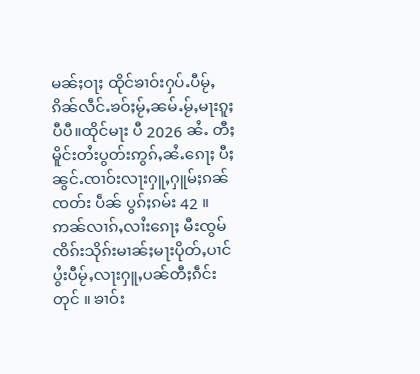မၼ်ႈဝႃႈ ထိုင်ၶၢဝ်းႁပ်ႉပီမႂ်ႇ ၵိၼ်လဵင်ႉၶဝ်ႈမႂ်ႇၼမ်ႉမႂ်ႇမႃးၵူႈပီပီ။ထိုင်မႃး ပီ 2026 ၼႆႉ တီႈမိူင်းတႆးပွတ်းဢွၵ်ႇၼႆႉၵေႃႈ ပီႈၼွင်ႉၸၢဝ်းလႃးႁူႇႁူမ်ႈၵၼ်ၸတ်း ပဵၼ် ပွၵ်ႈၵမ်း 42 ။ ဢၼ်လၢၵ်ႇလၢႆးၵေႃႈ မီးၸွမ်ၸိၵ်းသိုၵ်းမၢၼ်ႈမႃးပိုတ်ႇပၢင်ပွႆးပီမႂ်ႇလႃးႁူႇပၼ်တီႈၵဵင်းတုင် ။ ၶၢဝ်း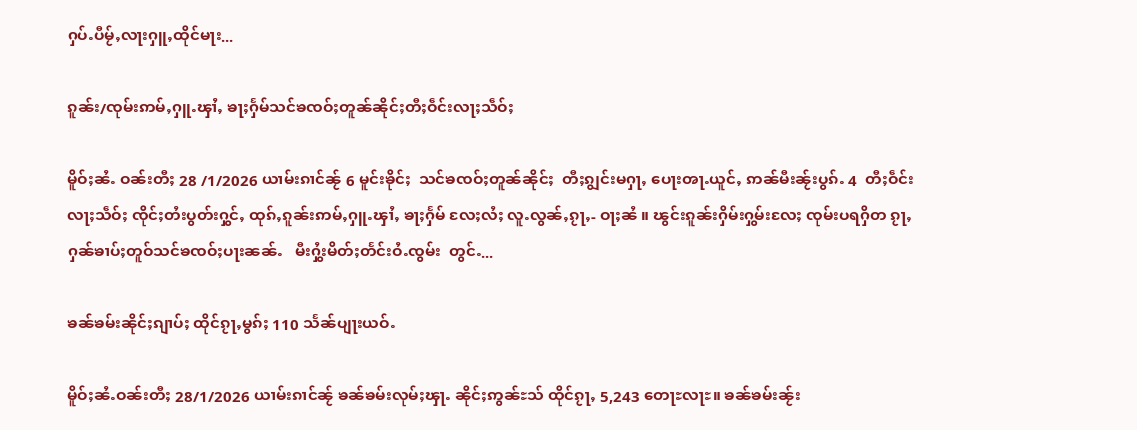ႁပ်ႉပီမႂ်ႇလႃးႁူႇထိုင်မႃး...

ၵူၼ်း/ၸုမ်းဢမ်ႇႁူႉၾၢႆႇ ၶႃႈႁႅမ်သင်ၶၸဝ်ႈတူၼ်ၼိုင်ႈတီႈဝဵင်းလႃႈသဵဝ်ႈ

မိူဝ်ႈၼႆႉ ဝၼ်းတီႈ 28 /1/2026 ယၢမ်းၵၢင်ၼႂ် 6 မူင်းၶိုင်ႈ  သင်ၶၸဝ်ႈတူၼ်ၼိုင်ႈ  တီႈၵျွင်းမႁႃႇ ပေႃးၻႃႉယူင်ႇ ဢၼ်မီးၼႂ်းပွၵ်ႉ 4  တီႈဝဵင်းလႃႈသဵဝ်ႈ ၸိုင်ႈတႆးပွတ်းႁွင်ႇ ထုၵ်ႇၵူၼ်းဢမ်ႇႁူႉၾၢႆႇ ၶႃႈႁႅမ် လႄႈလႆႈ လူႉလွၼ်ႇၵႂႃႇ- ဝႃႈၼႆ ။ ၽွင်းၵူၼ်းႁိမ်းႁွမ်းလႄႈ ၸုမ်းပရႁိတ ၵႂႃႇႁၼ်ၶၢပ်ႈတူဝ်သင်ၶၸဝ်ႈပႃးၼၼ်ႉ   မီးႁွႆးမိတ်ႈတႅင်းဝႆႉၸွမ်း  တွင်ႉ...

ၶၼ်ၶမ်းၼိုင်ႈၵျၢပ်ႈ ထိုင်ၵႂႃႇမွၵ်ႈ 110 သႅၼ်ပျႃးယဝ်ႉ

မိူဝ်ႈၼႆႉဝၼ်းတီႈ 28/1/2026 ယၢမ်းၵၢင်ၼႂ် ၶၼ်ၶမ်းလုမ်ႈၾႃႉ ၼိုင်ႈဢွၼ်ႊသ် ထိုင်ၵႂႃႇ 5,243 တေႃႊလႃႊ။ ၶၼ်ၶမ်းၼႂ်း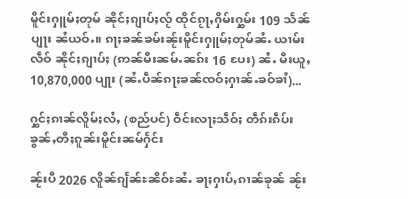မိူင်းႁူမ်ႈတုမ် ၼိုင်ႈၵျၢပ်ႈလႂ် ထိုင်ၵႂႃႇႁိမ်းႁွမ်း 109 သႅၼ်ပျႃး ၼႆယဝ်ႉ။ ၵႃႈၶၼ်ၶမ်းၼႂ်းမိူင်းႁူမ်ႈတုမ်ၼႆႉ ယၢမ်းလဵဝ် ၼိုင်ႈၵျၢပ်ႈ (ဢၼ်မီးၼမ်ႉၼၵ်း 16 ပႄး) ၼႆႉ မီးယူႇ 10,870,000 ပျႃး (ၼႆႉပဵၼ်ၵႃႈၶၼ်ၸဝ်ႈႁၢၼ်ႉၶဝ်ၶၢႆ)...

ႁွင်ႈၵၢၼ်လိူမ်ႈလႆႇ (စည်ပင်) ဝဵင်းလႃႈသဵဝ်ႈ တဵၵ်းၵဵပ်းၶွၼ်ႇတီႈၵူၼ်းမိူင်းၼမ်ႁႅင်း

ၼႂ်းပီ 2026 လိူၼ်ၵျႅၼ်ႊၼိဝ်ႊၼႆႉ ၶႃႈႁၢပ်ႇၵၢၼ်ၶုၼ် ၼႂ်း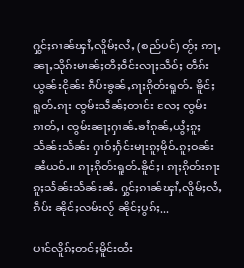ႁွင်ႈၵၢၼ်ၾၢႆႇလိူမ်ႈလႆႇ (စည်ပင်) တႂ်ႈ ဢႃႇၼႃႇသိုၵ်းမၢၼ်ႈတီႈဝဵင်းလႃႈသဵဝ်ႈ တဵၵ်းယွၼ်းငိုၼ်း ၵဵပ်းၶွၼ်ႇၵႃႈၵိုတ်းရူတ်ႉ ၶိူင်ႈရူတ်ႉၵႃး ၸွမ်းသဵၼ်ႈတၢင်း လႄႈ ၸွမ်းၵၢတ်ႇ၊ ၸွမ်းၼႃႈႁၢၼ်ႉၶၢႆၵုၼ်ႇယွႆႈၵူႈသႅၼ်းသႅၼ်း ႁၢဝ်ႈႁႅင်းမႃးၵူႈမိုဝ်ႉၵူႈဝၼ်း ၼႆယဝ်ႉ။ ၵႃႈၵိုတ်းရူတ်ႉၶိူင်ႈ၊ ၵႃႈၵိုတ်းၵႃးၵူႈသႅၼ်းသႅၼ်းၼႆႉ ႁွင်ႈၵၢၼ်ၾၢႆႇလိူမ်ႈလႆႇ ၵဵပ်း ၼိုင်ႈလမ်းလႂ် ၼိုင်ႈပွၵ်ႈ...

ပၢင်လိူၵ်ႈတင်ႈမိူင်းထႆး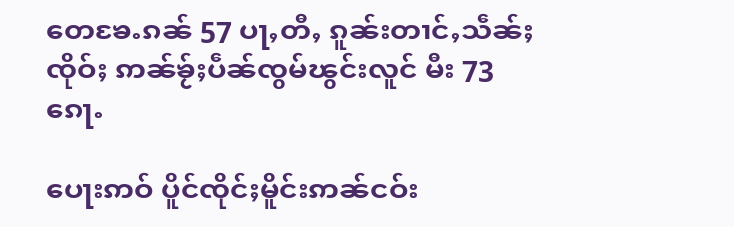တေၶႄႉၵၼ် 57 ပႃႇတီႇ ၵူၼ်းတၢင်ႇသဵၼ်ႈၸိုဝ်ႈ ဢၼ်ၶႂ်ႈပဵၼ်ၸွမ်ၽွင်းလူင် မီး 73 ၵေႃႉ

ပေႃးဢဝ် ပိူင်ၸိုင်ႈမိူင်းဢၼ်ငဝ်း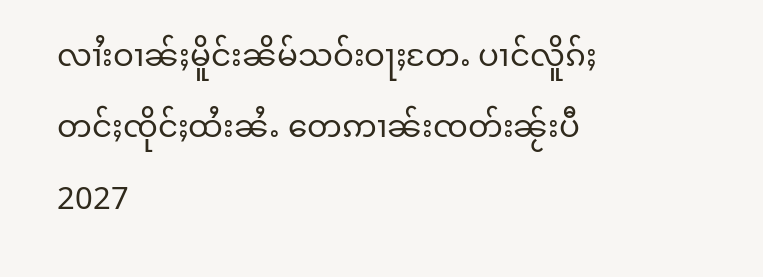လၢႆးဝၢၼ်ႈမိူင်းၼိမ်သဝ်းဝႃႈတႄႉ ပၢင်လိူၵ်ႈတင်ႈၸိုင်ႈထႆးၼႆႉ တေဢၢၼ်းၸတ်းၼႂ်းပီ 2027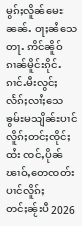မွၵ်ႈလိူၼ်မေႊၼၼ်ႉ ဝႃႈၼႆသေတႃႉ ဢိင်ၼိူဝ် ၵၢၼ်မိူင်းၵိုင်ႉၵၢင်ႉမီးလွင်ႈလႅၵ်ႈလၢႆႈသေ ၶွမ်ႊမသျိၼ်ႊပၢင်လိူၵ်ႈတင်ႈၸိုင်ႈထႆး ၸင်ႇပိုၼ်ၽၢဝ်ႇတေၸတ်းပၢင်လိူၵ်ႈတင်ႈၼႂ်းပီ 2026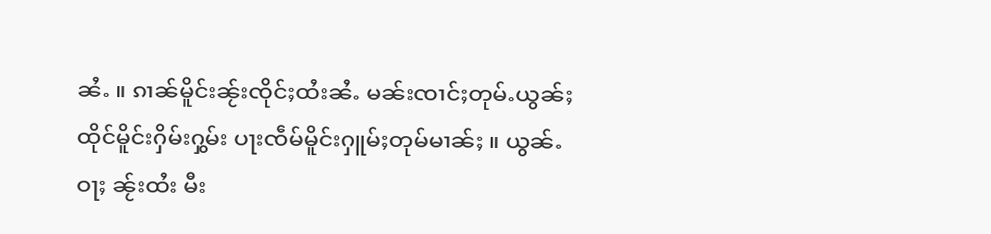ၼႆႉ ။ ၵၢၼ်မိူင်းၼႂ်းၸိုင်ႈထႆးၼႆႉ မၼ်းၸၢင်ႈတုမ်ႉယွၼ်ႈထိုင်မိူင်းႁိမ်းႁွမ်း ပႃးၸဵမ်မိူင်းႁူမ်ႈတုမ်မၢၼ်ႈ ။ ယွၼ်ႉဝႃႈ ၼႂ်းထႆး မီး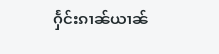ႁႅင်းၵၢၼ်ယၢၼ်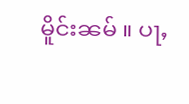မိူင်းၼမ် ။ ပႃႇ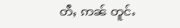တီႇ ဢၼ် တူင်ႉ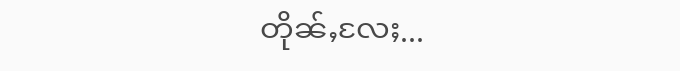တိုၼ်ႇလႄႈ...